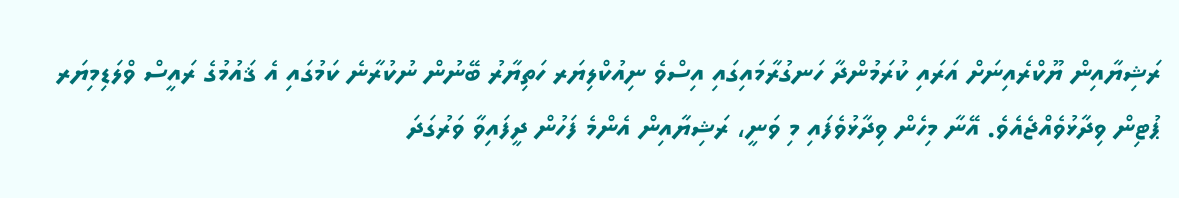ރަޝިޔާއިން ޔޫކްރެއިނަށް އަރައި ކުރަމުންދާ ހަނގުރާމައިގައި އިސްވެ ނިއުކްލިޔަރ ހަތިޔާރު ބޭނުން ނުކުރާނެ ކަމުގައި އެ ޤައުމުގެ ރައީސް ވްލަޑިމިޔަރ ޕުޓިން ވިދާޅުވެއްޖެއެވެ. އޭނާ މިހެން ވިދާޅުވެފައި މި ވަނީ، ރަޝިޔާއިން އެންމެ ފަހުން ދީފައިވާ ވަރުގަދަ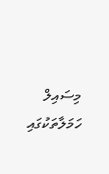މިސައިލް ހަމަލާތަކުގައި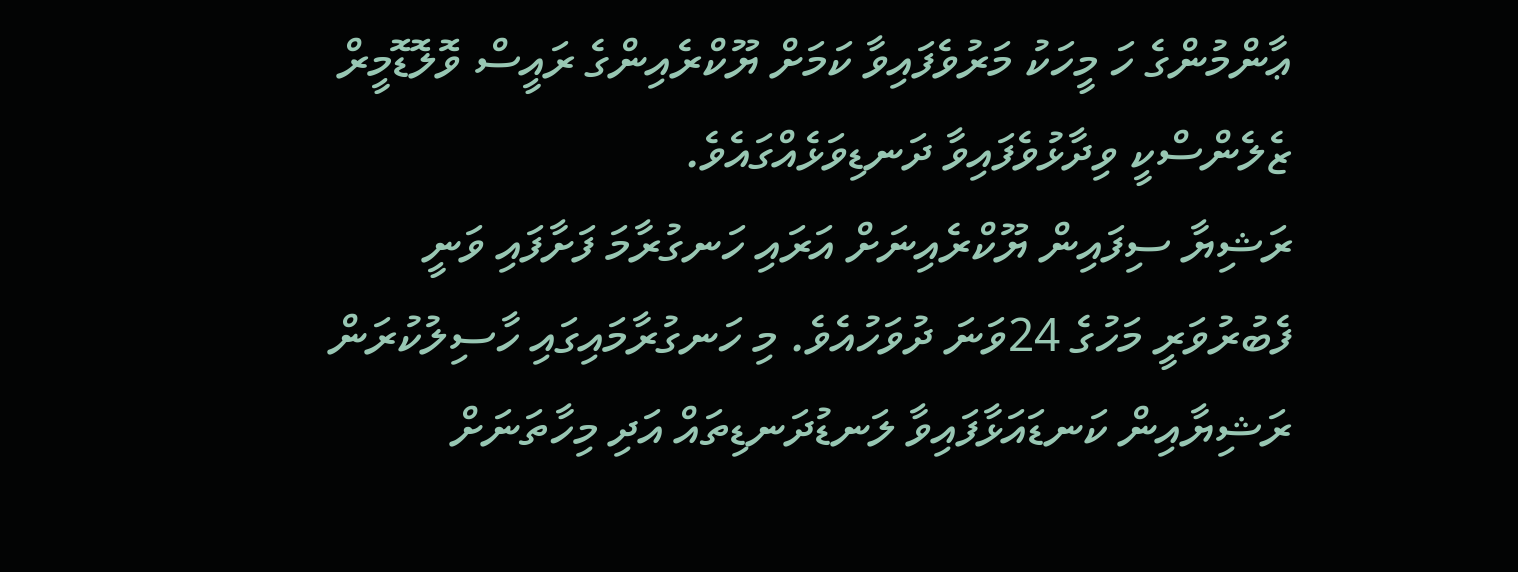ޢާންމުންގެ ހަ މީހަކު މަރުވެފައިވާ ކަމަށް ޔޫކްރެއިންގެ ރައީސް ވޮލޮޑޮމީރް ޒެލެންސްކީ ވިދާޅުވެފައިވާ ދަނޑިވަޅެއްގައެވެ.
ރަޝިޔާ ސިފައިން ޔޫކްރެއިނަށް އަރައި ހަނގުރާމަ ފަށާފައި ވަނީ ފެބުރުވަރީ މަހުގެ 24ވަނަ ދުވަހުއެވެ. މި ހަނގުރާމައިގައި ހާސިލުކުރަން ރަޝިޔާއިން ކަނޑައަޅާފައިވާ ލަނޑުދަނޑިތައް އަދި މިހާތަނަށް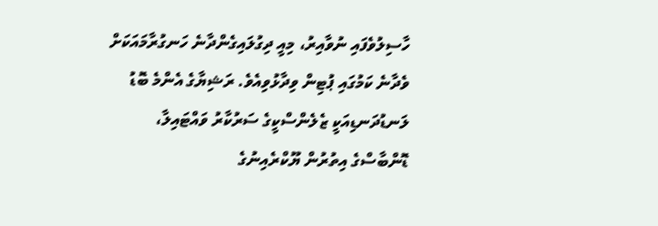ހާސިލުވެފައި ނުވާއިރު، މިއީ ދިގުލައިގެންދާނެ ހަނގުރާމައަކަށް ވެދާނެ ކަމުގައި ޕުޓިން ވިދާޅުވިއެވެ. ރަޝިޔާގެ އެންމެ ބޮޑު ލަނޑުދަނޑިއަކީ ޒެލެންސްކީގެ ސަރުކާރު ވައްޓައިލާ، ޑޮންބާސްގެ އިތުރުން ޔޫކްރެއިނުގެ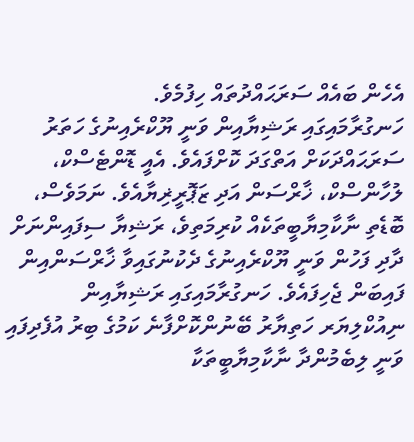އެހެން ބައެއް ސަރަޙައްދުތައް ހިފުމެވެ.
ހަނގުރާމައިގައި ރަޝިޔާއިން ވަނީ ޔޫކްރެއިނުގެ ހަތަރު ސަރަޙައްދަކަށް އަތްގަދަ ކޮށްފައެވެ. އެއީ ޑޮންޓެސްކް، ލުހާންސްކް، ޚާރްސަން އަދި ޒަޕޮރީޜިޔާއެވެ. ނަމަވެސް، ބޮޑެތި ނާކާމިޔާބީތަކެއް ކުރިމަތިވެ، ރަޝިޔާ ސިފައިންނަށް ދާދި ފަހުން ވަނީ ޔޫކްރެއިނުގެ ދެކުނުގައިވާ ޚާރްސަންއިން ފައިބަން ޖެހިފައެވެ. ހަނގުރާމައިގައި ރަޝިޔާއިން ނިއުކްލިޔަރ ހަތިޔާރު ބޭނުންކޮށްފާނެ ކަމުގެ ބިރު އުފެދިފައި ވަނީ ލިބެމުންދާ ނާކާމިޔާބީތަކާ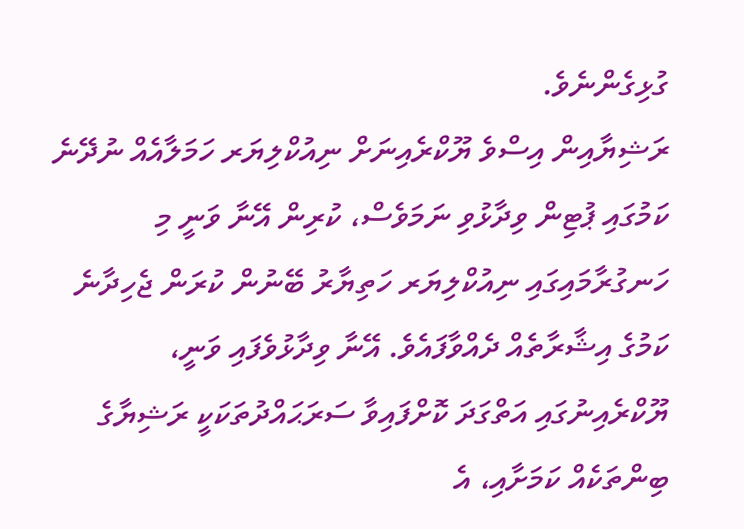ގުޅިގެންނެވެ.
ރަޝިޔާއިން އިސްވެ ޔޫކްރެއިނަށް ނިއުކްލިޔަރ ހަމަލާއެއް ނުދޭނެ ކަމުގައި ޕުޓިން ވިދާޅުވި ނަމަވެސް، ކުރިން އޭނާ ވަނީ މި ހަނގުރާމައިގައި ނިއުކްލިޔަރ ހަތިޔާރު ބޭނުން ކުރަން ޖެހިދާނެ ކަމުގެ އިޝާރާތެއް ދެއްވާފައެވެ. އޭނާ ވިދާޅުވެފައި ވަނީ، ޔޫކްރެއިނުގައި އަތްގަދަ ކޮށްފައިވާ ސަރަޙައްދުތަކަކީ ރަޝިޔާގެ ބިންތަކެއް ކަމަށާއި، އެ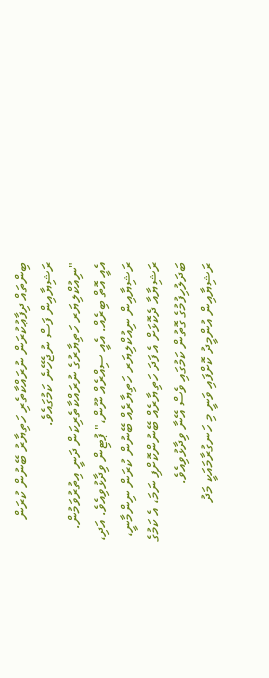ބިންތައް ދިފާޢުކުރަން ނުރައްކާތެރި ހަތިޔާރު ބޭނުން ކުރަން ރަޝިޔާއިން ފަސް ނުޖެހޭނެ ކަމުގައެވެ.
"ނިއުކްލިޔަރ ހަތިޔާރުގެ ނުރައްކާތެރިކަން ދަނީ އިތުރުވަމުން. އެއީ އޮތް ބިރެއް. އެއީ ސިއްރެއް ނޫން،" ޕުޓިން ވިދާޅުވިއެވެ. އަދި، ރަޝިޔާއިން ނިއުކްލިޔަރ ހަތިޔާރެއް ބޭނުން ކުރަން ނިންމާނީ، ރަޝިޔާއާ ދެކޮޅަށް އެ ފަދަ ހަތިޔާރެއް ބޭނުންކޮށްފި ނަމަ، އެ ކަމުގެ ބަދަލުހިފުމުގެ ގޮތުން ކަމުގައި ވެސް އޭނާ ވިދާޅުވިއެވެ.
ރަޝިޔާއިން އުންމީދު ކޮށްފައި ވަނީ މި ހަނގުރާމައަކީ މަދު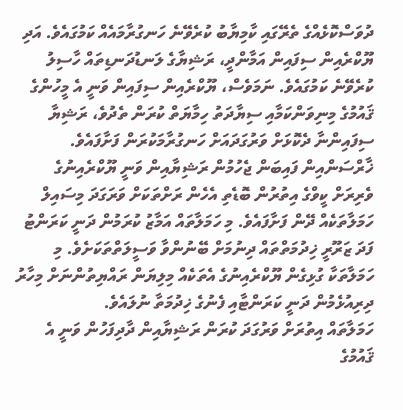ދުވަސްކޮޅެއްގެ ތެރޭގައި ކާމިޔާބު ކުރެވޭނެ ހަނގުރާމައެއް ކަމުގައެވެ. އަދި ޔޫކްރެއިން ސިފައިން އަމާންދީ، ރަޝިޔާގެ ލަނޑުދަނޑިތައް ހާސިލު ކުރެވޭނެ ކަމުގައެވެ. ނަމަވެސް، ޔޫކްރެއިން ސިފައިން ވަނީ އެ މީހުންގެ ޤައުމުގެ މިނިވަންކަމާއި ސިޔާދަތު ހިމާޔަތް ކުރަން ތެދުވެ، ރަޝިޔާ ސިފައިންނާ ދެކޮޅަށް ވަރުގަދައަށް ހަނގުރާމަކުރަން ފަށާފައެވެ.
ޚާރްސަންއިން ފައިބަން ޖެހުމުން ރަޝިޔާއިން ވަނީ ޔޫކްރެއިނުގެ ވެރިރަށް ކީވްގެ އިތުރުން ބޮޑެތި އެހެން ރަށްތަކަށް ވަރަގަދަ މިސައިލް ހަމަލާތަކެއް ދޭން ފަށާފައެވެ. މި ހަމަލާތައް އަމާޒު ކުރަމުން ދަނީ ކަރަންޓު ފަދަ ޒަރޫރީ ޚިދުމަތްތައް ދިނުމަށް ބޭނުންވާ ވަސީލަތްތަކަށެވެ. މި ހަމަލާތަކާ ގުޅިގެން ޔޫކްރެއިނުގެ އެތަކެއް މިލިޔަން ރައްޔިތުންނަށް މިހާރު ދިރިއުޅެމުން ދަނީ ކަރަންޓާއި ފެނުގެ ޚިދުމަތާ ނުލައެވެ.
ހަމަލާތައް އިތުރަށް ވަރުގަދަ ކުރަން ރަޝިޔާއިން ދާދިފަހުން ވަނީ އެ ޤައުމުގެ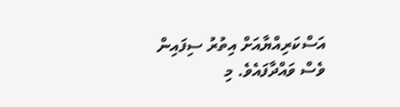އަސްކަރިއްޔާއަށް އިތުރު ސިފައިން ވެސް ވައްދާފައެވެ. މި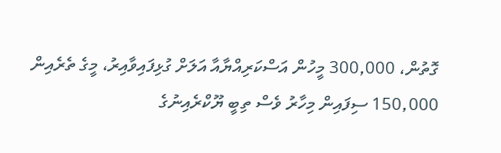ގޮތުން، 300,000 މީހުން އަސްކަރިއްޔާއާ އަލަށް ގުޅިފައިވާއިރު، މީގެ ތެރެއިން 150,000 ސިފައިން މިހާރު ވެސް ތިބީ ޔޫކްރެއިނުގެ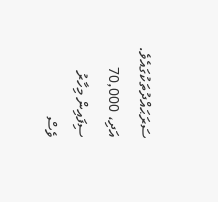ސަރަޙައްދުތަކުގައެވެ. އަދި، 70,000 ސިފައިން މިހާރު ވެސް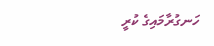ހަނގުރާމައިގެ ކުރީ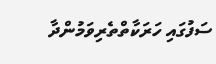ސަފުގައި ހަރަކާތްތެރިވަމުންދާ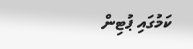ކަމުގައި ޕުޓިން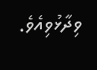ވިދާޅުވިއެވެ.